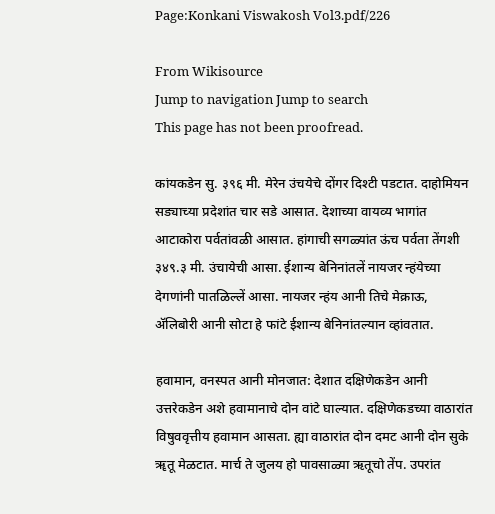Page:Konkani Viswakosh Vol3.pdf/226

From Wikisource
Jump to navigation Jump to search
This page has not been proofread.

कांयकडेन सु. ३९६ मी. मेरेन उंचयेचे दोंगर दिश्टी पडटात. दाहोमियन सड्याच्या प्रदेशांत चार सडे आसात. देशाच्या वायव्य भागांत आटाकोरा पर्वतांवळी आसात. हांगाची सगळ्यांत ऊंच पर्वता तेंगशी ३४९.३ मी. उंचायेची आसा. ईशान्य बेनिनांतलें नायजर न्हंयेच्या देगणांनी पातळिल्लें आसा. नायजर न्हंय आनी तिचे मेक्राऊ, ॲलिबोरी आनी सोटा हे फांटे ईशान्य बेनिनांतल्यान व्हांवतात.

हवामान, वनस्पत आनी मोनजात: देशात दक्षिणेकडेन आनी उत्तरेकडेन अशे हवामानाचे दोन वांटे घाल्यात. दक्षिणेकडच्या वाठारांत विषुववृत्तीय हवामान आसता. ह्या वाठारांत दोन दमट आनी दोन सुके ॠतू मेळटात. मार्च ते जुलय हो पावसाळ्या ऋतूचो तेंप. उपरांत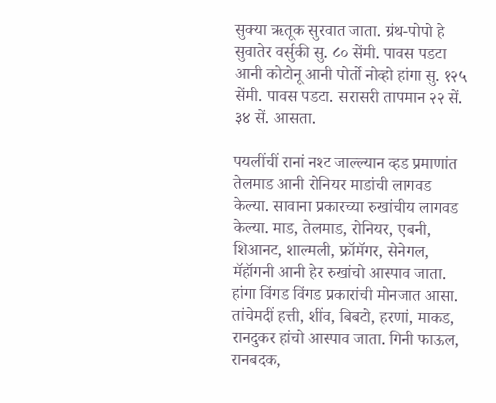सुक्या ऋतूक सुरवात जाता. ग्रंथ-पोपो हे सुवातेर वर्सुकी सु. ८० सेंमी. पावस पडटा आनी कोटोनू आनी पोर्तो नोव्हो हांगा सु. १२५ सेंमी. पावस पडटा. सरासरी तापमान २२ सें. ३४ सें. आसता.

पयलींचीं रानां नश्ट जाल्ल्यान व्हड प्रमाणांत तेलमाड आनी रोनियर माडांची लागवड केल्या. सावाना प्रकारच्या रुखांचीय लागवड केल्या. माड, तेलमाड, रोनियर, एबनी, शिआनट, शाल्मली, फ्रॉमॅगर, सेनेगल, मॅहॉगनी आनी हेर रुखांचो आस्पाव जाता. हांगा विंगड विंगड प्रकारांची मोनजात आसा. तांचेमदीं हत्ती, शींव, बिबटो, हरणां, माकड, रानदुकर हांचो आस्पाव जाता. गिनी फाऊल, रानबदक,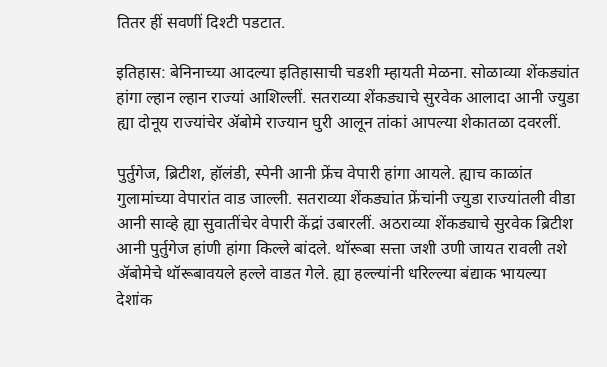तितर हीं सवणीं दिश्टी पडटात.

इतिहास: बेनिनाच्या आदल्या इतिहासाची चडशी म्हायती मेळना. सोळाव्या शेंकड्यांत हांगा ल्हान ल्हान राज्यां आशिल्लीं. सतराव्या शेंकड्याचे सुरवेक आलादा आनी ज्युडा ह्या दोनूय राज्यांचेर ॲबोमे राज्यान घुरी आलून तांकां आपल्या शेकातळा दवरलीं.

पुर्तुगेज, ब्रिटीश, हॉलंडी, स्पेनी आनी फ्रेंच वेपारी हांगा आयले. ह्याच काळांत गुलामांच्या वेपारांत वाड जाल्ली. सतराव्या शेंकड्यांत फ्रेंचांनी ज्युडा राज्यांतली वीडा आनी साव्हे ह्या सुवातींचेर वेपारी केंद्रां उबारलीं. अठराव्या शेंकड्याचे सुरवेक ब्रिटीश आनी पुर्तुगेज हांणी हांगा किल्ले बांदले. थॉरूबा सत्ता जशी उणी जायत रावली तशे ॲबोमेचे थॉरूबावयले हल्ले वाडत गेले. ह्या हल्ल्यांनी धरिल्ल्या बंद्याक भायल्या देशांक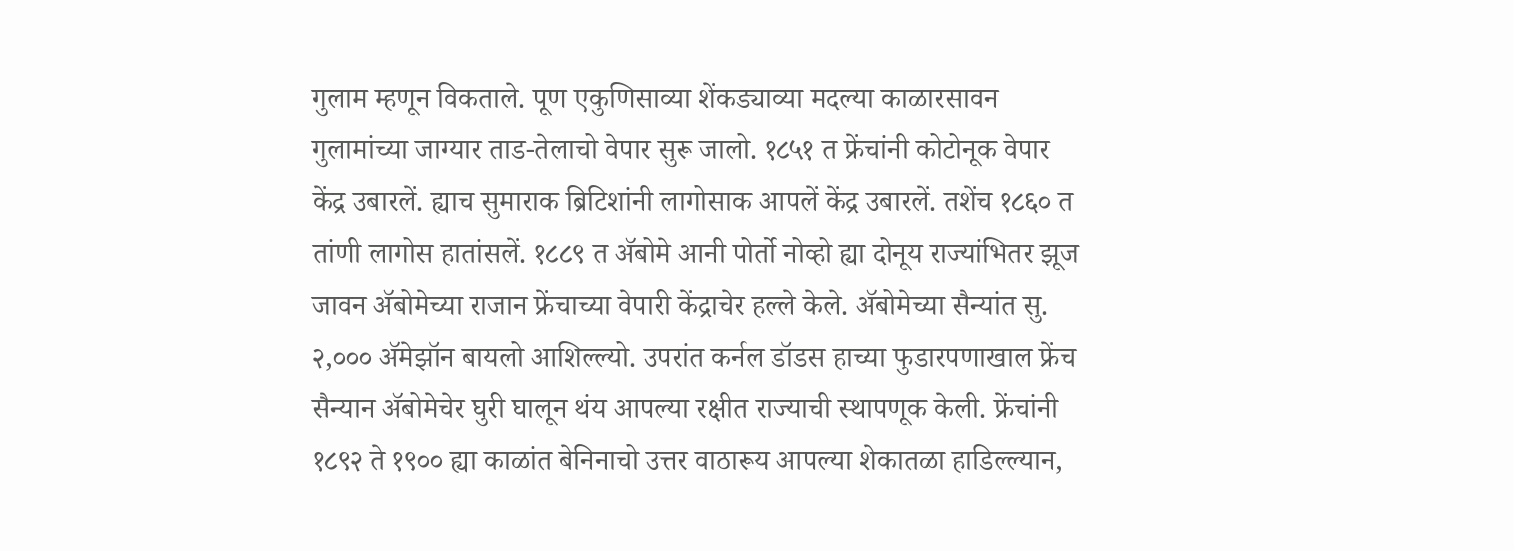गुलाम म्हणून विकताले. पूण एकुणिसाव्या शेंकड्याव्या मदल्या काळारसावन गुलामांच्या जाग्यार ताड-तेलाचो वेपार सुरू जालो. १८५१ त फ्रेंचांनी कोटोनूक वेपार केंद्र उबारलें. ह्याच सुमाराक ब्रिटिशांनी लागोसाक आपलें केंद्र उबारलें. तशेंच १८६० त तांणी लागोस हातांसलें. १८८९ त ॲबोमे आनी पोर्तो नोव्हो ह्या दोनूय राज्यांभितर झूज जावन ॲबोमेच्या राजान फ्रेंचाच्या वेपारी केंद्राचेर हल्ले केले. ॲबोमेच्या सैन्यांत सु. २,००० ॲमेझॉन बायलो आशिल्ल्यो. उपरांत कर्नल डॉडस हाच्या फुडारपणाखाल फ्रेंच सैन्यान ॲबोमेचेर घुरी घालून थंय आपल्या रक्षीत राज्याची स्थापणूक केली. फ्रेंचांनी १८९२ ते १९०० ह्या काळांत बेनिनाचो उत्तर वाठारूय आपल्या शेकातळा हाडिल्ल्यान,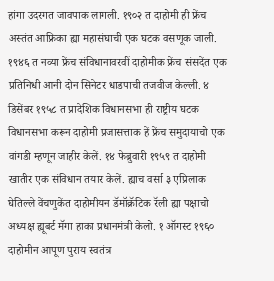हांगा उदरगत जावपाक लागली. १९०२ त दाहोमी ही फ्रेंच अस्तंत आफ्रिका ह्या महासंघाची एक घटक वसणूक जाली. १९४६ त नव्या फ्रेंच संविधानावरवीं दाहोमीक फ्रेंच संसदेंत एक प्रतिनिधी आनी दोन सिनेटर धाडपाची तजवीज केल्ली. ४ डिसेंबर १९५८ त प्रादेशिक विधानसभा ही राष्ट्रीय घटक विधानसभा करून दाहोमी प्रजासत्ताक हें फ्रेंच समुदायाचो एक वांगडी म्हणून जाहीर केलें. १४ फेब्रुवारी १९५९ त दाहोमी खातीर एक संविधान तयार केलें. ह्याच वर्सा ३ एप्रिलाक घेतिल्ले वेंचणुकेंत दाहोमीयन डॅमॉक्रॅटिक रॅली ह्या पक्षाचो अध्यक्ष ह्यूबर्ट मॅगा हाका प्रधानमंत्री केलो. १ ऑगस्ट १९६० दाहोमीन आपूण पुराय स्वतंत्र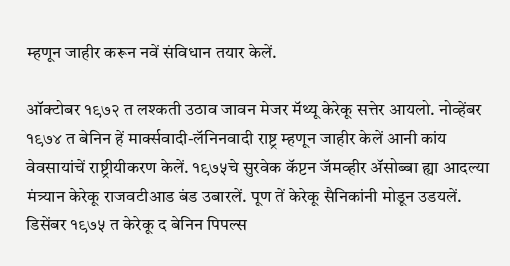म्हणून जाहीर करून नवें संविधान तयार केलें.

ऑक्टोबर १९७२ त लश्कती उठाव जावन मेजर मॅथ्यू केरेकू सत्तेर आयलो. नोव्हेंबर १९७४ त बेनिन हें मार्क्सवादी-लॅनिनवादी राष्ट्र म्हणून जाहीर केलें आनी कांय वेवसायांचें राष्ट्रीयीकरण केलें. १९७५चे सुरवेक कॅप्टन जॅमव्हीर ॲसोब्बा ह्या आदल्या मंत्र्यान केरेकू राजवटीआड बंड उबारलें. पूण तें केरेकू सैनिकांनी मोडून उडयलें. डिसेंबर १९७५ त केरेकू द बेनिन पिपल्स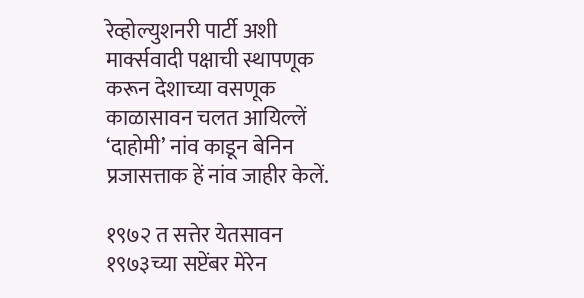रेव्होल्युशनरी पार्टी अशी मार्क्सवादी पक्षाची स्थापणूक करून देशाच्या वसणूक काळासावन चलत आयिल्लें ‘दाहोमी’ नांव काडून बेनिन प्रजासत्ताक हें नांव जाहीर केलें.

१९७२ त सत्तेर येतसावन १९७३च्या सप्टेंबर मेरेन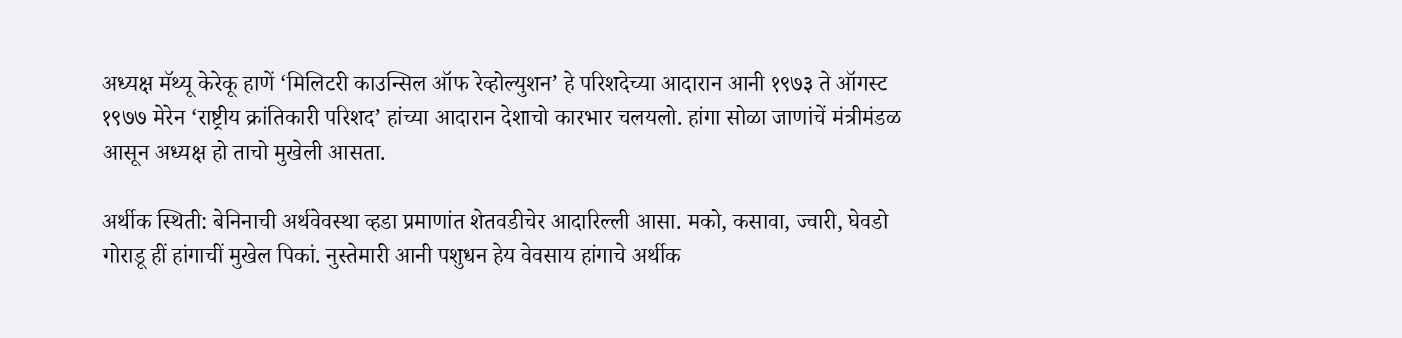अध्यक्ष मॅथ्यू केरेकू हाणें ‘मिलिटरी काउन्सिल ऑफ रेव्होल्युशन’ हे परिशदेच्या आदारान आनी १९७३ ते ऑगस्ट १९७७ मेरेन ‘राष्ट्रीय क्रांतिकारी परिशद’ हांच्या आदारान देशाचो कारभार चलयलो. हांगा सोळा जाणांचें मंत्रीमंडळ आसून अध्यक्ष हो ताचो मुखेली आसता.

अर्थीक स्थिती: बेनिनाची अर्थवेवस्था व्हडा प्रमाणांत शेतवडीचेर आदारिल्ली आसा. मको, कसावा, ज्वारी, घेवडो गोराडू हीं हांगाचीं मुखेल पिकां. नुस्तेमारी आनी पशुधन हेय वेवसाय हांगाचे अर्थीक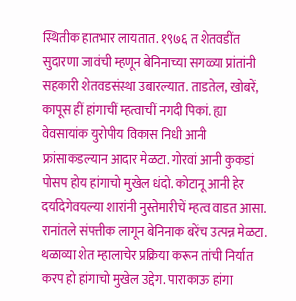स्थितीक हातभार लायतात. १९७६ त शेतवडींत सुदारणा जावंची म्हणून बेनिनाच्या सगळ्या प्रांतांनी सहकारी शेतवडसंस्था उबारल्यात. ताडतेल, खोबरें, कापूस हीं हांगाचीं म्हत्वाचीं नगदी पिकां. ह्या वेवसायांक युरोपीय विकास निधी आनी फ्रांसाकडल्यान आदार मेळटा. गोरवां आनी कुकडां पोसप होय हांगाचो मुखेल धंदो. कोटानू आनी हेर दर्यादेगेवयल्या शारांनी नुस्तेमारीचें म्हत्व वाडत आसा. रानांतले संपत्तीक लागून बेनिनाक बरेंच उत्पन्न मेळटा. थळाव्या शेत म्हालाचेर प्रक्रिया करून तांची निर्यात करप हो हांगाचो मुखेल उद्देग. पाराकाऊ हांगा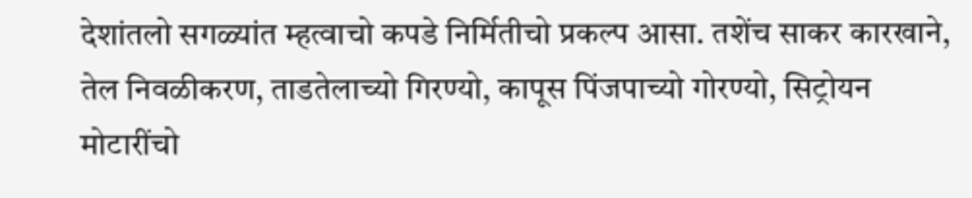देशांतलो सगळ्यांत म्हत्वाचो कपडे निर्मितीचो प्रकल्प आसा. तशेंच साकर कारखाने, तेल निवळीकरण, ताडतेलाच्यो गिरण्यो, कापूस पिंजपाच्यो गोरण्यो, सिट्रोयन मोटारींचो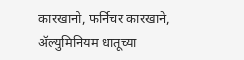कारखानो, फर्निचर कारखाने, ॲल्युमिनियम धातूच्या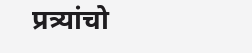प्रत्र्यांचो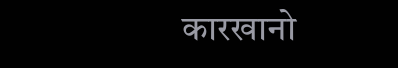कारखानो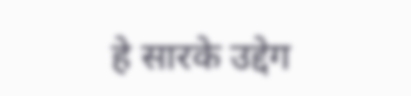हे सारके उद्देग